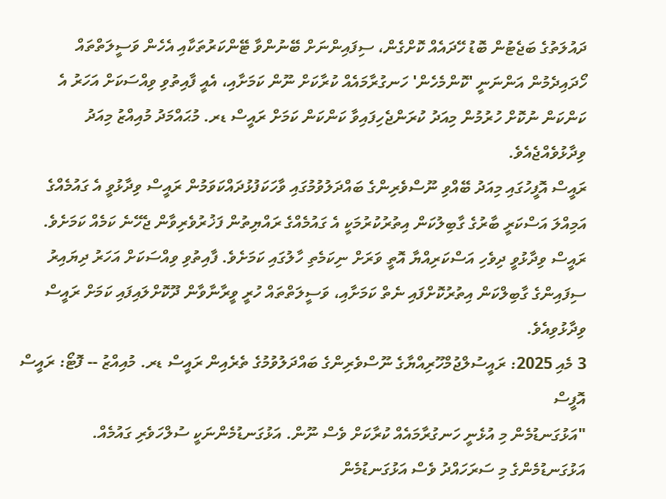ދައުލަތުގެ ބަޖެޓުން ބޮޑު ހޭދައެއް ކޮށްގެން، ސިފައިންނަށް ބޭނުންވާ ޓޭންކަރުތަކާއި އެހެން ވަސީލަތްތައް ހޯދައިދެމުން އަންނަނީ 'ކޮންމެހެން' ހަނގުރާމައެއް ކުރާކަށް ނޫން ކަމަށާއި، އެއީ ފާއިތުވި ވިއްސަކަށް އަހަރު އެ ކަންކަން ނުކޮށް ހުރުމުން މިއަދު ކުރަންޖެހިފައިވާ ކަންކަން ކަމަށް ރައީސް ޑރ. މުޙައްމަދު މުއިއްޒު މިއަދު ވިދާޅުވެއްޖެއެވެ.
ރައީސް އޮފީހުގައި މިއަދު ބޭއްވި ނޫސްވެރިންގެ ބައްދަލުވުމުގައި ވާހަކަފުޅުދައްކަވަމުން ރައީސް ވިދާޅުވީ އެ ގައުމެއްގެ އަމިއްލަ އަސްކަރީ ބާރުގެ ގާބިލުކަން އިތުރުކުރުމަކީ އެ ގައުމެއްގެ ރައްޔިތުން ފަޚުރުވެރިވާން ޖެހޭނެ ކަމެއް ކަމަށެވެ.
ރައީސް ވިދާޅުވީ ދިވެހި އަސްކަރިއްޔާ އޮތީ ވަރަށް ނިކަމެތި ހާލުގައި ކަމަށެވެ. ފާއިތުވި ވިއްސަކަށް އަހަރު ދިޔައިރު ސިފައިންގެ ގާބިލްކަން އިތުރުކޮށްފައި ނެތް ކަމަށާއި، ވަސީލަތްތައް ހުރީ ވީރާނާވާން ދޫކޮށްލައިފައި ކަމަށް ރައީސް ވިދާޅުވިއެވެ.
3 މެއި 2025: ރައީސުލްޖުމްހޫރިއްޔާގެ ނޫސްވެރިންގެ ބައްދަލުވުމުގެ ތެރެއިން ރައީސް ޑރ. މުއިއްޒު -- ފޮޓޯ: ރައީސް އޮފީސް
"އަޅުގަނޑުމެން މި އުޅެނީ ހަނގުރާމައެއް ކުރާކަށް ވެސް ނޫން. އަޅުގަނޑުމެންނަކީ ސުލްހަވެރި ގައުމެއް. އަޅުގަނޑުމެންގެ މި ސަރަހައްދު ވެސް އަޅުގަނޑުމެން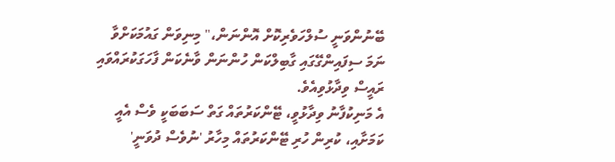ބޭނުންވަނީ ސުލްހަވެރިކޮށް އޮންނަން،" މިނިވަން ގައުމަކަށްވާ ނަމަ ސިފައިންގޭގައި ގާބިލްކަން ހުންނަން ވާނެކަން ފާހަގަކުރައްވައި ރައީސް ވިދާޅުވިއެވެ.
އެ މަނިކުފާނު ވިދާޅުވީ، ޓޭންކަރުތައް ގަތް ސަބަބަކީ ވެސް އެއީ ކަމަށާއި، ކުރިން ހުރި ޓޭންކަރުތައް މިހާރު 'ނުވެސް ދުވަނީ'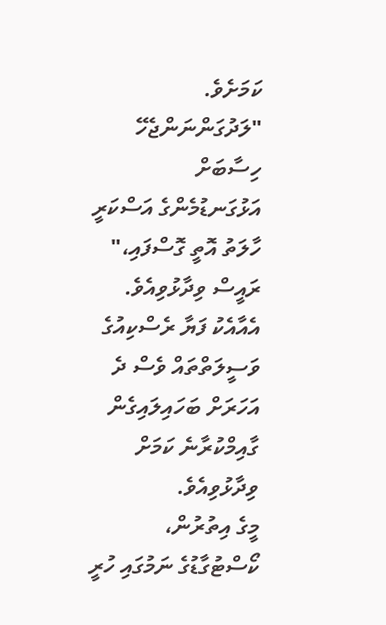ކަމަށެވެ.
"ލަދުގަންނަންޖެހޭ ހިސާބަށް އަޅުގަނޑުމެންގެ އަސްކަރީ ހާލަތު އޮތީ ގޮސްފައި،" ރައީސް ވިދާޅުވިއެވެ.
އެއާއެކު ފަޔާ ރެސްކިއުގެ ވަސީލަތްތައް ވެސް ދެ އަހަރަށް ބަހައިލައިގެން ގާއިމްކުރާނެ ކަމަށް ވިދާޅުވިއެވެ.
މީގެ އިތުރުން، ކޯސްޓުގާޑުގެ ނަމުގައި ހުރީ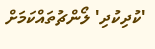'ކުދިކުދި' ލޯންޗުތައްކަމަށް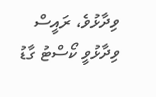ވިދާޅުވެ، ރައީސް ވިދާޅުވީ ކޯސްޓު ގާޑު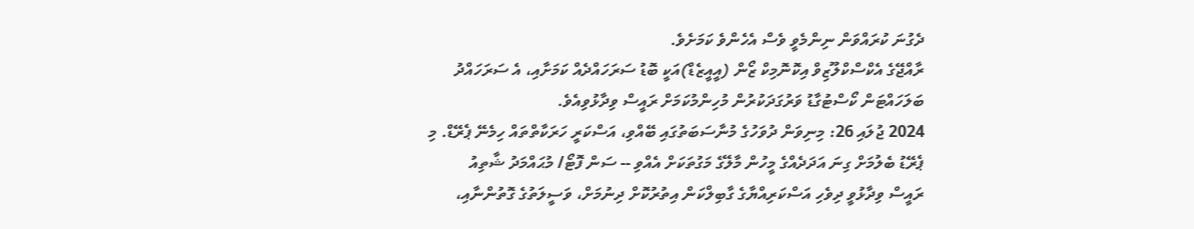ދެގުނަ ކުރައްވަން ނިންމެވީ ވެސް އެހެންވެ ކަމަށެވެ.
ރާއްޖޭގެ އެކްސްކްލޫޒިވް އިކޮނޮމިކް ޒޯން (އީއީޒެޑް)އަކީ ބޮޑު ސަރަހައްދެއް ކަމަށާއި، އެ ސަރަހައްދު ބަލަހައްޓަން ކޯސްޓުގާޑު ވަރުގަދަކުރުން މުހިންމުކަމަށް ރައީސް ވިދާޅުވިއެވެ.
2024 ޖުލައި 26: މިނިވަން ދުވަހުގެ މުނާސަބަތުގައި ބޭއްވި، އަސްކަރީ ހަރަކާތްތައް ހިމެނޭ ޕެރޭޑް. މި ޕެރޭޑު ބެލުމަށް ގިނަ އަދަދެއްގެ މީހުން މާލޭގެ މަގުތަކަށް އެއްވި -- ސަން ފޮޓޯ/ މުޙައްމަދު ޝާތިއު
ރައީސް ވިދާޅުވީ ދިވެހި އަސްކަރިއްޔާގެ ގާބިލްކަން އިތުރުކޮށް ދިނުމަށް، ވަސީލަތުގެ ގޮތުންނާއި،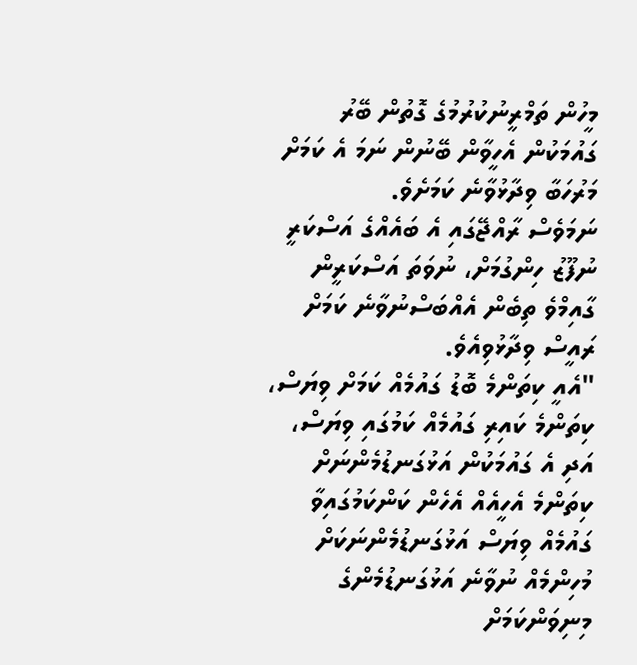މީހުން ތަމްރީނުކުރުމުގެ ގޮތުން ބޭރު ގައުމަކުން އެހީވާން ބޭނުން ނަމަ އެ ކަމަށް މަރުހަބާ ވިދާޅުވާނެ ކަމަށެވެ.
ނަމަވެސް ރާއްޖޭގައި އެ ބައެއްގެ އަސްކަރީ ނުފޫޒު ހިންގުމަށް، ނުވަތަ އަސްކަރީން ގާއިމްވެ ތިބެން އެއްބަސްނުވާނެ ކަމަށް ރައީސް ވިދާޅުވިއެވެ.
"އެއީ ކިތަންމެ ބޮޑު ގައުމެއް ކަމަށް ވިޔަސް، ކިތަންމެ ކައިރި ގައުމެއް ކަމުގައި ވިޔަސް، އަދި އެ ގައުމަކުން އަޅުގަނޑުމެންނަށް ކިތަންމެ އެހީއެއް އެހެން ކަންކަމުގައިވާ ގައުމެއް ވިޔަސް އަޅުގަނޑުމެންނަކަށް މުހިންމެއް ނުވާނެ އަޅުގަނޑުމެންގެ މިނިވަންކަމަށް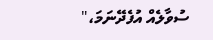ސުވާލެއް އުފެދޭނަމަ،"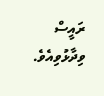ރައީސް ވިދާޅުވިއެވެ.